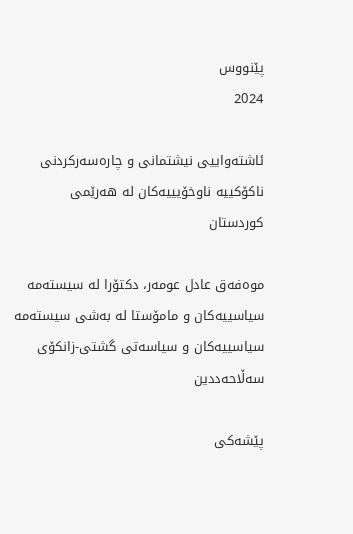پێنووس
2024

ئاشتەواییی نیشتمانی و چارەسەرکردنی ناکۆکییە ناوخۆیییەکان لە هەرێمی کوردستان

موەفه‌ق عادل عومەر، دكتۆرا له‌ سیسته‌مه‌ سیاسییه‌كان و مامۆستا له‌ به‌شی سیسته‌مه‌ سیاسییه‌كان و سیاسه‌تی گشتی-زانكۆی سه‌ڵاحه‌ددین

پێشه‌كی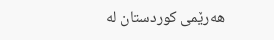هه‌رێمی كوردستان له‌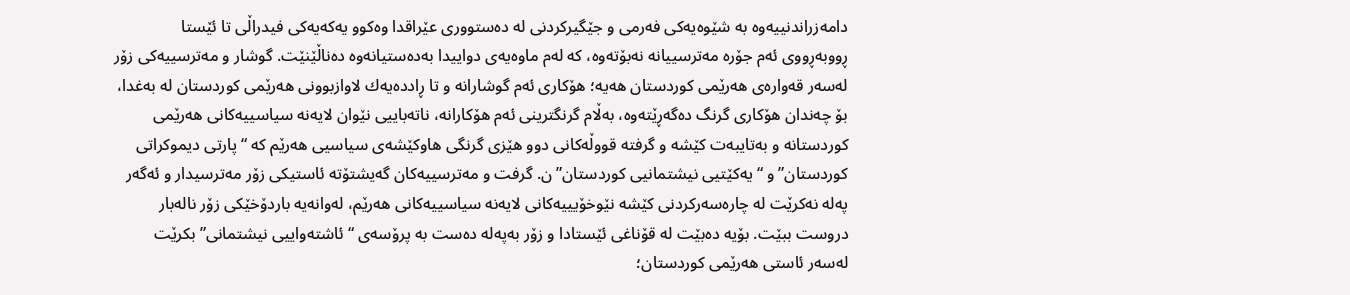دامه‌زراندنییه‌وه‌ به‌ شێوه‌یه‌كی فه‌رمی و جێگیركردنی له‌ ده‌ستووری عێراقدا وه‌كوو یه‌كه‌یه‌كی فیدراڵی تا ئێستا ڕووبه‌ڕووی ئه‌م جۆره‌ مه‌ترسییانه‌ نه‌بۆته‌وه‌، كه‌ له‌م ‌ماوه‌یه‌ی دواییدا به‌ده‌ستیانه‌وه‌ ده‌ناڵێنێت. گوشار و مه‌ترسییه‌كی زۆر له‌سه‌ر قه‌واره‌ی هه‌رێمی كوردستان هه‌یه‌؛ هۆكاری ئه‌م گوشارانه‌ و تا ڕادده‌یه‌ك لاوازبوونی هه‌رێمی كوردستان له‌ به‌غدا، بۆ چه‌ندان هۆكاری گرنگ ده‌گه‌ڕێته‌وه،‌ به‌ڵام گرنگترینی ئه‌م هۆكارانه،‌ نا‌ته‌باییی نێوان لایه‌نه‌ سیاسییه‌كانی هه‌رێمی كوردستانه‌ و به‌تایبه‌ت كێشه‌ و گرفته‌ قووڵه‌كانی دوو هێزی گرنگی هاوكێشه‌ی سیاسیی هه‌رێم كه‌ “پارتی دیموكراتی كوردستان” و “یه‌كێتیی نیشتمانیی كوردستان”ن‌. گرفت و مه‌ترسییه‌كان گه‌یشتۆته‌ ئاستیكی زۆر مه‌ترسیدار و ئه‌گه‌ر په‌له‌ نه‌كرێت له‌ چاره‌سه‌ركردنی كێشه‌ نێوخۆیییه‌كانی لایه‌نه‌ سیاسییه‌كانی هه‌رێم، له‌وانه‌یه‌ باردۆخێكی زۆر ناله‌بار دروست ببێت. بۆیه‌ ده‌بێت له‌ قۆناغی ئێستادا و زۆر به‌په‌له‌ ده‌ست به‌ پرۆسه‌ی “ئاشته‌واییی نیشتمانی” بكرێت له‌سه‌ر ئاستی هه‌رێمی كوردستان؛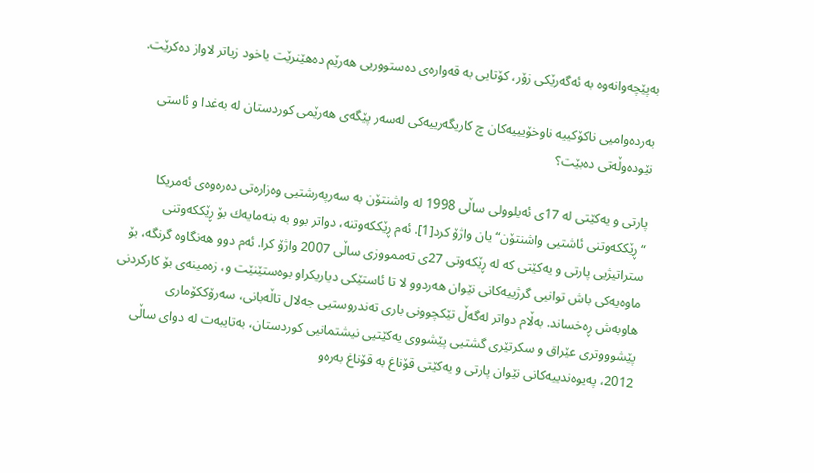به‌پێچه‌وانه‌وه‌ به‌ ئه‌گه‌رێكی زۆر، كۆتایی به‌ قه‌واره‌ی ده‌ستووریی هه‌رێم ده‌هێنرێت یاخود زیاتر لاواز ده‌كرێت.

بەردەوامیی ناکۆکییە ناوخۆیییەکان چ کاریگەرییەکی لەسەر پێگەی هەرێمی کوردستان لە بەغدا و ئاستی نێودەوڵەتی دەبێت؟

پارتی و یه‌كێتی له‌ 17ی ئه‌یلوولی ساڵی 1998 له‌ واشنتۆن به‌ سه‌رپه‌رشتیی وه‌زاره‌تی ده‌ره‌وه‌ی ئه‌مریكا “ڕێككه‌وتنی ئاشتیی واشنتۆن“یان واژۆ كرد[1]. ئه‌م ڕێككه‌وتنه،‌ دواتر بوو‌ به‌ بنه‌مایه‌ك بۆ ڕێككه‌وتنی ستراتیژیی پارتی و یه‌كێتی كه‌ له‌ ڕێكه‌وتی 27ی ته‌ممووزی ساڵی 2007 واژۆ كرا. ئه‌م دوو هه‌نگاوه‌ گرنگه‌، بۆ ماوه‌یه‌كی باش توانیی گرژییه‌كانی نێوان هه‌ردوو لا تا ئاستێكی دیاریكراو بوه‌ستێنێت و، زه‌مینه‌ی بۆ كاركردنی هاوبه‌ش ڕه‌خساند. به‌ڵام دواتر له‌گه‌ڵ تێکچوونی باری ته‌ندروستیی جه‌لال تاڵه‌بانی، سه‌رۆككۆماری پێشوووتری عێراق و سكرتێری گشتیی پێشووی یه‌كێتیی نیشتمانیی كوردستان، به‌تایبه‌ت له‌ دوای ساڵی 2012، په‌یوه‌ندییه‌كانی نێوان پارتی و یه‌كێتی قۆناغ به‌ قۆناغ به‌ره‌و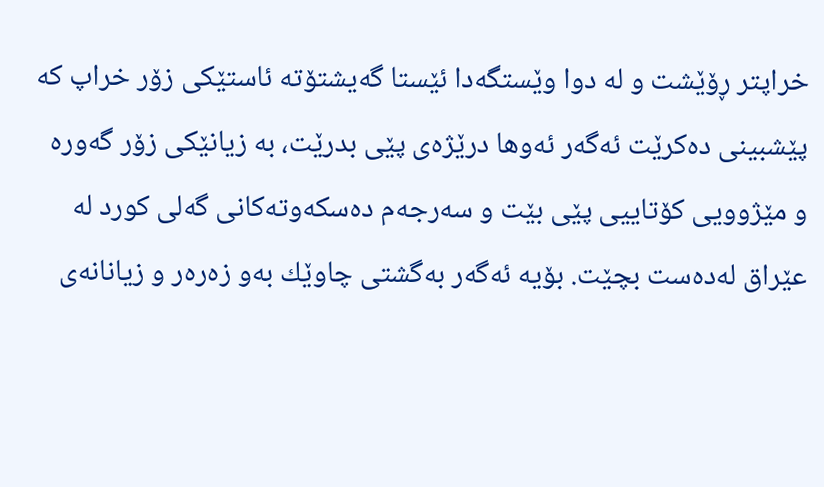خراپتر ڕۆێشت و له‌ دوا وێستگه‌دا ئێستا گه‌یشتۆته‌ ئاستێكی زۆر خراپ كه‌ پێشبینی ده‌كرێت ئه‌گه‌ر ئه‌وها درێژه‌ی پێی بدرێت، به‌ زیانێكی زۆر گه‌وره‌ و مێژوویی كۆتاییی پێی بێت و سه‌رجه‌م ده‌سكه‌وته‌كانی گه‌لی كورد له‌ عێراق له‌ده‌ست بچێت. بۆیه‌ ئه‌گه‌ر به‌گشتی چاوێك به‌و زه‌ره‌ر و زیانانه‌ی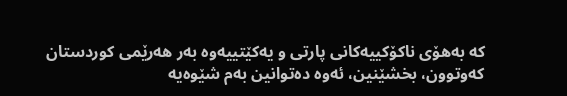كه‌ ‌به‌هۆی ناكۆکییه‌كانی پارتی و یه‌كێتییەوە به‌ر هه‌رێمی كوردستان كه‌وتوون، بخشێنین، ئه‌وه‌ ده‌توانین به‌م شێوه‌یه‌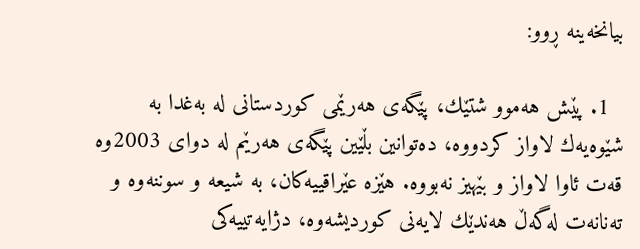بیانخه‌ینه ‌ڕوو:

  1. پێش هه‌موو شتێك، پێگه‌ی هه‌رێمی كوردستانی له‌ به‌غدا به‌ شێوه‌یه‌ك لاواز كردووه‌، ده‌توانین بڵێین پێگه‌ی هه‌رێم له‌ دوای 2003وه‌ قه‌ت ئاوا لاواز و بێهیز نه‌بووه‌. هێزه‌ عێراقییه‌كان، به‌ شیعه‌ و سوننه‌وه‌ و ته‌نانه‌ت له‌گه‌ڵ هه‌ندێك لایه‌نی كوردیشه‌وه‌، دژایه‌تییه‌كی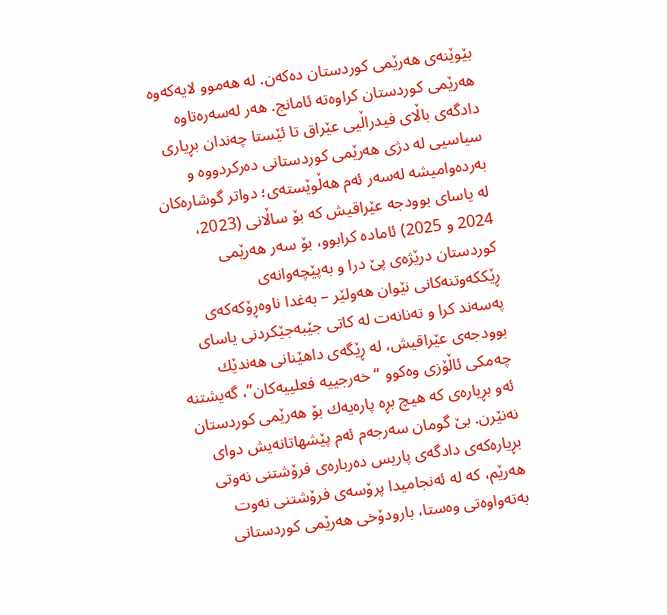بێوێنه‌ی هه‌رێمی كوردستان ده‌كه‌ن. له‌ هه‌موو لایه‌كه‌وه‌ هه‌رێمی كوردستان كراوه‌ته‌ ئامانج. هه‌ر له‌سه‌ره‌تاوه‌ دادگەی باڵای فیدراڵیی عێراق تا ئێستا چه‌ندان بڕیاری سیاسیی له‌ دژی هه‌رێمی كوردستانی ده‌ركردووه‌ و به‌رده‌وامیشه‌ له‌سه‌ر ئه‌م هه‌ڵوێسته‌ی؛ دواتر گوشاره‌كان له‌ یاسای بوودجه‌ عێراقیش كه‌ بۆ ساڵانی (2023، 2024 و 2025) ئاماده ‌كرابوو، بۆ سه‌ر هه‌رێمی كوردستان درێژه‌ی پێ درا و به‌پێچه‌وانه‌ی ڕێككه‌وتنه‌كانی نێوان هه‌ولێر – به‌غدا ناوه‌ڕۆكه‌كه‌ی په‌سه‌ند كرا و ته‌نانه‌ت له‌ كاتی جێبه‌جێكردنی یاسای بوودجه‌ی عێراقیش، له‌ ڕێگه‌ی داهێنانی هه‌ندێك چه‌مكی ئاڵۆزی وه‌كوو “خه‌رجییه‌ فعلییه‌كان”، گه‌یشتنه‌ ئه‌و بڕیاره‌ی كه‌ هیچ بڕه‌ پاره‌یه‌ك بۆ هه‌رێمی كوردستان نه‌نێرن. بێ گومان سه‌رجه‌م ئه‌م پێشهاتانه‌یش دوای بڕیاره‌كه‌ی دادگەی پاریس ده‌رباره‌ی فرۆشتنی نه‌وتی هه‌رێم، كه‌ له‌ ئه‌نجامیدا پرۆسەی فرۆشتنی نه‌وت به‌ته‌واوه‌تی وه‌ستا، بارودۆخی هه‌رێمی كوردستانی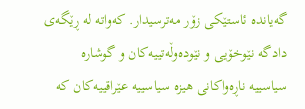گه‌یانده‌ ئاستێكی زۆر مه‌ترسیدار. كه‌واتە له‌ ڕێگه‌ی دادگە نێوخۆیی و نێوده‌وڵه‌تییه‌كان و گوشاره‌ سیاسییه‌ ناڕه‌واكانی هیزه‌ سیاسییه‌ عێراقییه‌كان كه‌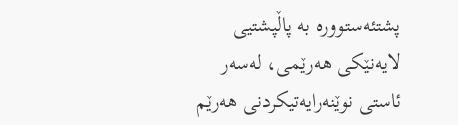پشتئه‌ستووره‌ به‌ پاڵپشتیی لایه‌نێكی هه‌رێمی، له‌سه‌ر ئاستی نوێنه‌رایه‌تیكردنی هه‌رێم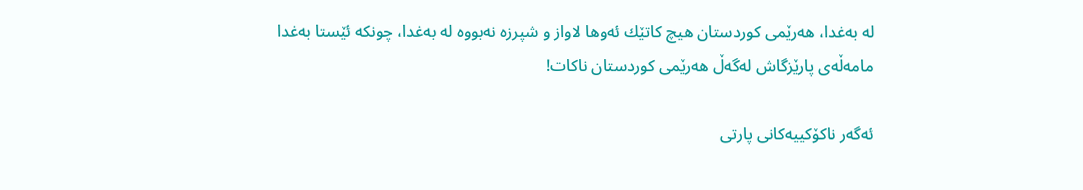له‌ به‌غدا، هه‌رێمی كوردستان هیچ كاتێك ئه‌وها لاواز و شپرزه‌ نه‌بووه‌ له‌ به‌غدا، چونكه‌ ئێستا به‌غدا مامه‌ڵه‌ی پارێزگاش له‌گه‌ڵ هه‌رێمی كوردستان ناكات!

ئه‌گه‌ر ناكۆكییه‌كانی پارتی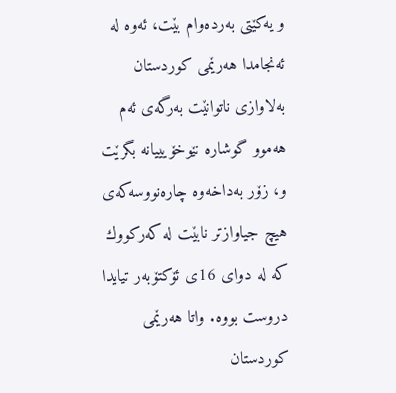و یه‌كێتی به‌رده‌وام بێت، ئه‌وه‌ له‌ ئه‌نجامدا هه‌رێمی كوردستان به‌لاوازی ناتوانێت به‌رگه‌ی ئه‌م هه‌موو گوشاره‌ نێوخۆیییانه‌ بگرێت و، زۆر به‌داخه‌وه‌ چاره‌نووسه‌كه‌ی هیچ جیاوازتر نابێت له‌ كه‌ركووك كه‌ له‌ دوای 16ی ئۆكتۆبه‌ر تیایدا دروست بووه‌. واتا هه‌رێمی كوردستان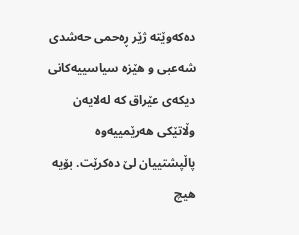ده‌كه‌وێته‌ ژێر ڕه‌حمی حه‌شدی شه‌عبی و هێزه‌ سیاسییه‌كانی دیكه‌ی عێراق كه‌ له‌لایه‌ن وڵاتێكی هه‌رێمییه‌وه‌ پاڵپشتییان لێ ده‌كرێت. بۆیه‌ هیچ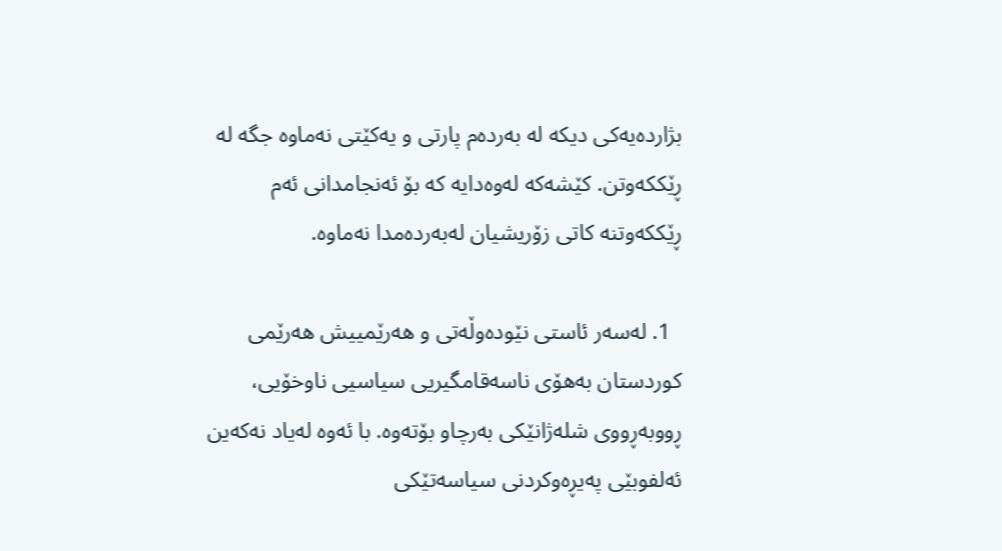بژارده‌یه‌كی دیكه‌ له ‌به‌رده‌م پارتی و یه‌كێتی نه‌ماوه‌ جگه‌ له‌ ڕێككه‌وتن. كێشه‌كه له‌وه‌دایه‌ كه‌ بۆ ئه‌نجامدانی ئه‌م ڕێككه‌وتنه‌ كاتی زۆریشیان له‌به‌رده‌مدا نه‌ماوه‌.

  1. له‌سه‌ر ئاستی نێوده‌وڵه‌تی و هه‌رێمییش هه‌رێمی كوردستان به‌هۆی ناسه‌قامگیریی سیاسیی ناوخۆیی، ڕووبه‌ڕووی شله‌ژانێكی به‌رچاو بۆته‌وه‌. با ئه‌وه‌ له‌یاد نه‌كه‌ین ئه‌لفوبێی په‌یڕه‌وكردنی سیاسه‌تێكی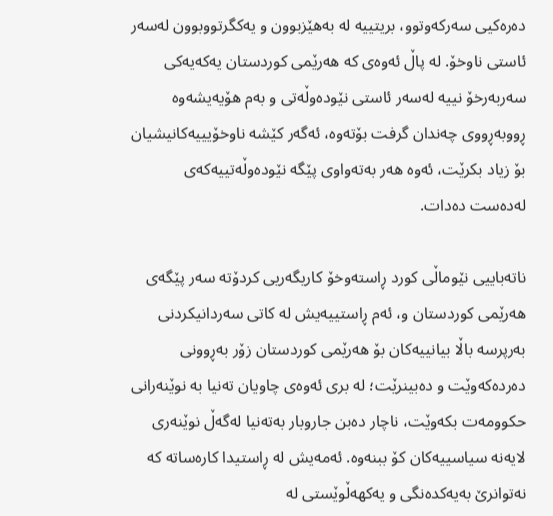ده‌ره‌كیی سه‌ركه‌وتوو، بریتییه‌ له‌ به‌هێزبوون و یه‌كگرتووبوون له‌سه‌ر ئاستی ناوخۆ. له‌ پاڵ ئه‌وه‌ی كه‌ هه‌رێمی كوردستان یه‌كه‌یه‌كی سه‌ربه‌رخۆ نییه‌ له‌سه‌ر ئاستی نێوده‌وڵه‌تی و به‌م هۆیه‌یشه‌وه‌ ڕووبه‌ڕووی چه‌ندان گرفت بۆته‌وه‌، ئه‌گه‌ر كێشه‌ ناوخۆیییه‌كانیشیان بۆ زیاد بكرێت، ئه‌وه‌ هه‌ر به‌ته‌واوی پێگه‌ نێوده‌وڵه‌تییه‌كه‌ی له‌ده‌ست ده‌دات.

ناته‌باییی نێوماڵی كورد ڕاسته‌وخۆ كاریگه‌ریی كردۆته‌ سه‌ر پێگه‌ی هه‌رێمی كوردستان و، ئه‌م ڕاستییەیش له‌ كاتی سه‌ردانیكردنی به‌رپرسه‌ باڵا بیانییه‌كان بۆ هه‌رێمی كوردستان زۆر به‌ڕوونی ده‌رده‌كه‌وێت و ده‌بینرێت؛ له‌ بری ئه‌وه‌ی چاویان ته‌نیا به‌ نوێنه‌رانی حكوومه‌ت بكه‌وێت، ناچار ده‌بن جاروبار به‌ته‌نیا له‌گه‌ڵ نوێنه‌ری لایه‌نه‌ سیاسییه‌كان كۆ ببنه‌وه‌. ئه‌مه‌یش له‌ ڕاستیدا كاره‌ساته‌ كه‌ نه‌توانرێ به‌یه‌كده‌نگی و یه‌كهه‌ڵوێستی له‌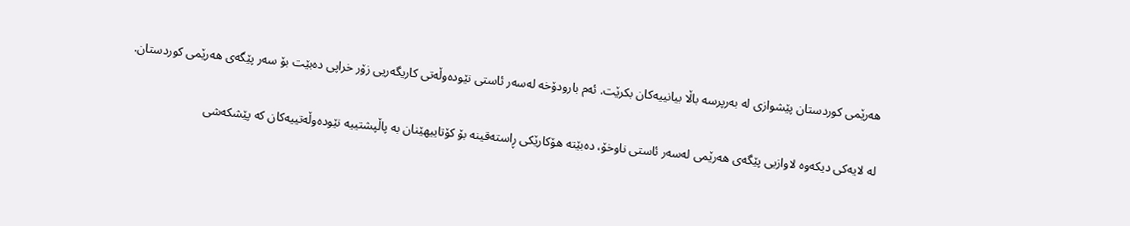هه‌رێمی كوردستان پێشوازی له‌ به‌رپرسه‌ باڵا بیانییه‌كان بكرێت. ئه‌م بارودۆخه‌ له‌سه‌ر ئاستی نێوده‌وڵه‌تی كاریگه‌ریی زۆر خراپی ده‌بێت بۆ سه‌ر پێگه‌ی هه‌رێمی كوردستان.

له‌ لایه‌كی دیكه‌وە لاوازیی پێگه‌ی هه‌رێمی له‌سه‌ر ئاستی ناوخۆ، ده‌بێته‌ هۆكارێكی ڕاسته‌قینه‌ بۆ كۆتاییهێنان به‌ پاڵپشتییه‌ نێوده‌وڵه‌تییه‌كان كه‌ پێشكه‌شی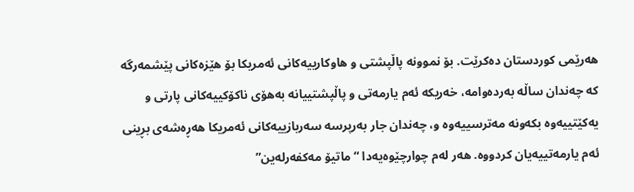هه‌رێمی كوردستان ده‌كرێت. بۆ نموونه‌ پاڵپشتی و هاوكارییه‌كانی ئه‌مریكا بۆ هێزه‌كانی پێشمه‌رگه‌ كه‌ چه‌ندان ساڵه‌ بەردەوامە، خه‌ریكه‌ ئه‌م یارمه‌تی و پاڵپشتییانه‌ به‌هۆی ناكۆكییه‌كانی پارتی و یه‌كێتییەوە بكه‌ونه‌ مه‌ترسییەوە و، چه‌ندان جار به‌رپرسه‌ سه‌ربازییه‌كانی ئه‌مریكا هه‌ڕه‌شه‌ی بڕینی ئه‌م یارمه‌تییه‌یان كردووه‌. هه‌ر له‌م چوارچێوه‌یه‌دا “ماتیۆ مه‌كفه‌رله‌ین”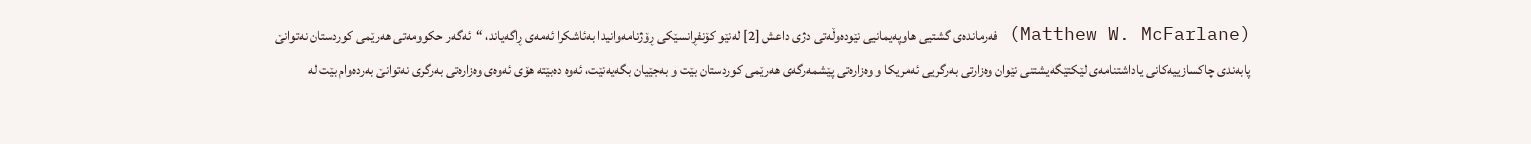(Matthew W. McFarlane) فه‌رمانده‌ی گشتیی هاوپەیمانیی نێوده‌وڵه‌تی دژی داعش [2] له‌نێو كۆنفڕانسێكی ڕۆژنامه‌وانیدا به‌ئاشكرا ئه‌مه‌ی ڕاگه‌یاند، “ئه‌گه‌ر حكوومه‌تی هه‌رێمی كوردستان نه‌توانێ پابه‌ندی چاكسازییه‌كانی یاداشتنامه‌ی لێكتێگه‌یشتنی نێوان وه‌زارتی به‌رگریی ئه‌مریكا و وه‌زاره‌تی پێشمه‌رگه‌ی هه‌رێمی كوردستان بێت و به‌جێیان بگه‌یەنێت، ئه‌وه‌ ده‌بێته‌ هۆی ئه‌وه‌ی وه‌زاره‌تی به‌رگری نه‌توانێ به‌رده‌وام بێت له‌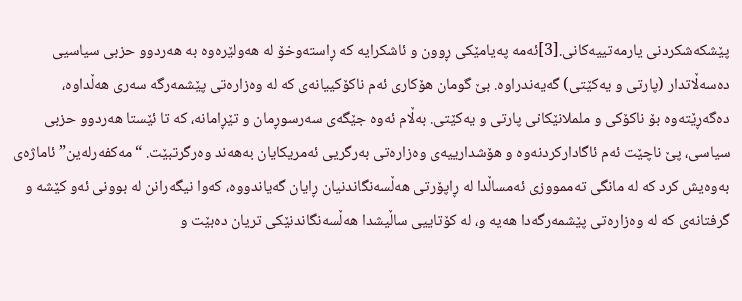پێشكه‌شكردنی یارمه‌تییه‌كانی.[3]ئه‌مه‌ په‌یامێكی ڕوون و ئاشكرایه‌ كه‌ ڕاسته‌وخۆ له‌ هه‌ولێره‌وه‌ به‌ هه‌ردوو حزبی سیاسیی ده‌سه‌ڵاتدار (پارتی و یه‌كێتی) گه‌یەندراوه‌. بێ گومان هۆكاری ئه‌م ناكۆكییانه‌ی كه‌ له‌ وه‌زاره‌تی پێشمه‌رگه‌ سه‌ری هه‌ڵداوه،‌ ده‌گه‌ڕێته‌وه‌ بۆ ناكۆكی و ململانێكانی پارتی و یه‌كێتی. به‌ڵام ئه‌وه‌ جێگەی سه‌رسوڕمان و تێڕامانه،‌ كه‌ تا ئێستا هه‌ردوو حزبی سیاسی، پێ ناچێت ئه‌م ئاگاداركردنەوە و هۆشدارییه‌ی وه‌زاره‌تی به‌رگریی ئه‌مریكایان به‌هه‌ند وه‌رگرتبێت. “مه‌كفه‌رله‌ین” ئاماژه‌ی به‌وه‌یش كرد كه‌ له‌ مانگی ته‌ممووزی ئه‌مساڵدا‌ له‌ ڕاپۆرتی هه‌ڵسه‌نگاندنیان ڕایان گه‌یاندووه،‌ كه‌وا نیگه‌رانن له‌ بوونی ئه‌و كێشه‌ و گرفتانه‌ی كه‌ له‌ وه‌زاره‌تی پێشمه‌رگه‌دا هه‌یه‌ و، له‌ كۆتاییی ساڵیشدا هه‌ڵسه‌نگاندنێكی تریان ده‌بێت و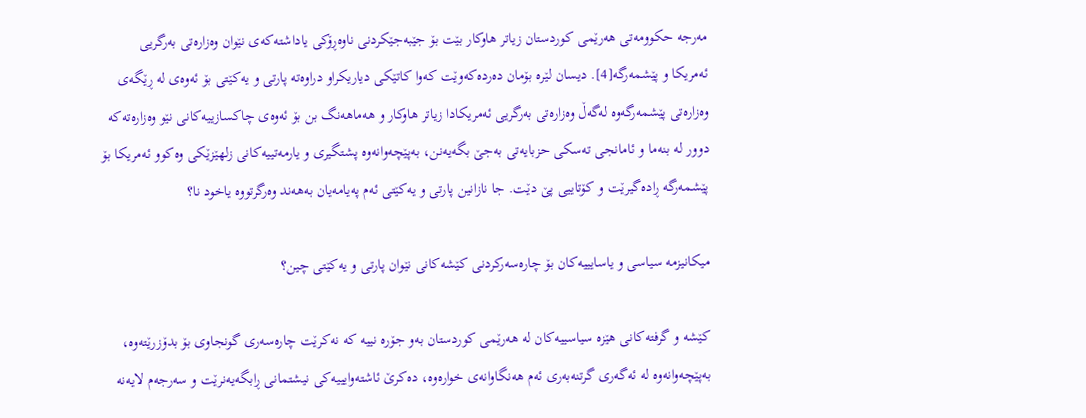مه‌رجه‌ حكوومه‌تی هه‌رێمی كوردستان زیاتر هاوكار بێت بۆ جێبه‌جێكردنی ناوه‌ڕۆكی یاداشته‌كه‌ی نێوان وه‌زاره‌تی به‌رگریی ئه‌مریكا و پێشمه‌رگه[4]. دیسان لێره‌ بۆمان ده‌رده‌كه‌وێت كه‌وا كاتێكی دیاریكراو دراوه‌ته‌ پارتی و یه‌كێتی بۆ ئه‌وه‌ی له‌ ڕێگه‌ی وه‌زاره‌تی پێشمه‌رگه‌وه‌ لەگەڵ وه‌زاره‌تی به‌رگریی ئه‌مریكادا زیاتر هاوكار و هه‌ماهه‌نگ بن بۆ ئه‌وه‌ی چاكسازییه‌كانی نێو وه‌زاره‌ته‌كه‌ دوور له‌ بنه‌ما و ئامانجی ته‌سكی حزبایه‌تی به‌جێ بگه‌یەنن، به‌پێچه‌وانه‌وه‌ پشتگیری و یارمه‌تییه‌كانی زلهێزێكی وه‌كوو ئه‌مریكا بۆ پێشمه‌رگه‌ ڕاده‌گیرێت و كۆتاییی پێ دێت. جا نازانین پارتی و یه‌كێتی ئه‌م په‌یامه‌یان به‌هه‌ند وه‌رگرتووه‌ یاخود نا؟

میكانیزمه‌ سیاسی و یاسایییه‌كان بۆ چاره‌سه‌ركردنی كێشه‌كانی نێوان پارتی و یه‌كێتی چین؟

كێشه‌ و گرفته‌كانی هێزه‌ سیاسییه‌كان له‌ هه‌رێمی كوردستان به‌و جۆره‌ نییه‌ كه‌ نه‌كرێت چاره‌سه‌ری گونجاوی بۆ بدۆزرێته‌وه‌، به‌پێچه‌وانه‌وه‌ له‌ ئه‌گه‌ری گرتنەبه‌ری ئه‌م هه‌نگاوانه‌ی خواره‌وه‌، ده‌كرێ ئاشته‌وایییه‌كی نیشتمانی ڕابگه‌یەنرێت و سه‌رجه‌م لایه‌نه‌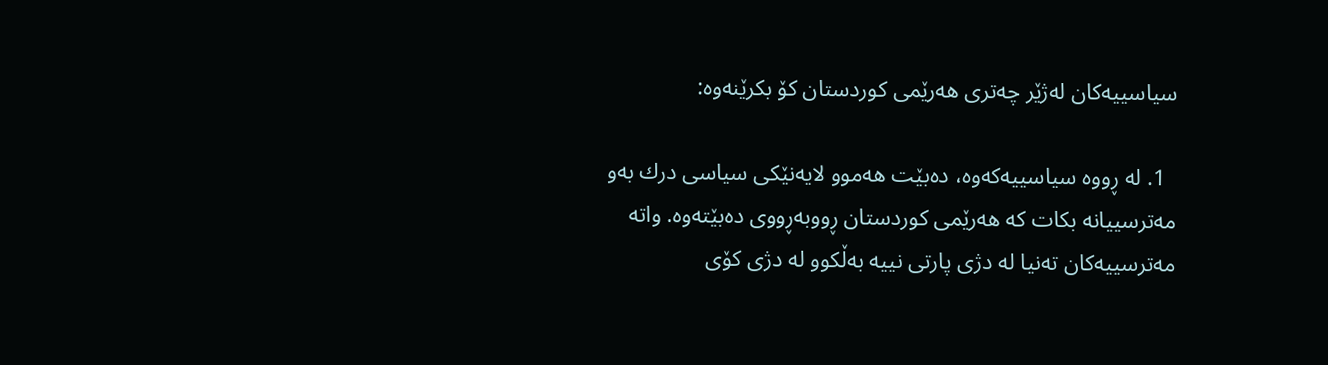سیاسییه‌كان له‌ژێر چه‌تری هه‌رێمی كوردستان كۆ بكرێنه‌وه‌:

  1. له‌ ڕووه‌ سیاسییه‌كه‌وه‌، ده‌بێت هه‌موو لایه‌نێكی سیاسی درك به‌و مه‌ترسییانه‌ بكات كه‌ هه‌رێمی كوردستان ڕووبه‌ڕووی ده‌بێته‌وه‌. واتە مه‌ترسییه‌كان ته‌نیا له‌ دژی پارتی نییه‌ به‌ڵكوو له‌ دژی كۆی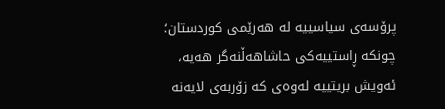پرۆسه‌ی سیاسییه‌ له‌ هه‌رێمی كوردستان؛ چونكه‌ ڕاستییه‌كی حاشاهه‌ڵنه‌گر هه‌یه‌، ئه‌ویش بریتییه‌ له‌وه‌ی كه‌ زۆربه‌ی لایه‌نه‌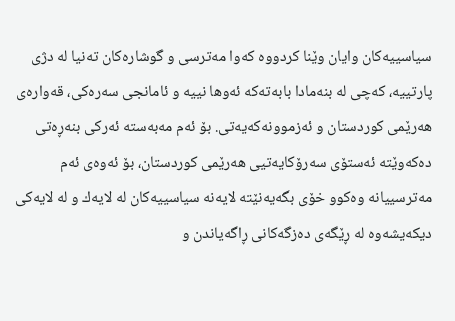سیاسییه‌كان وایان وێنا كردووه‌ كه‌وا مه‌ترسی و گوشاره‌كان ته‌نیا له‌ دژی پارتییه‌، كه‌چی له‌ بنه‌مادا بابه‌ته‌كه ئه‌وها نییه‌ و ئامانجی سه‌ره‌كی، قه‌واره‌ی هه‌رێمی كوردستان و ئه‌زموونه‌كه‌یه‌تی. بۆ ئه‌م مه‌به‌سته‌ ئه‌ركی بنه‌ڕه‌تی ده‌كه‌وێته‌ ئه‌ستۆی سه‌رۆكایه‌تیی هه‌رێمی كوردستان، بۆ ئه‌وه‌ی ئه‌م مه‌ترسییانه‌ وه‌كوو خۆی بگه‌یەنێته‌ لایه‌نه‌ سیاسییه‌كان له‌ لایه‌ك و له‌ لایه‌كی دیكەیشەوە‌ له‌ ڕێگه‌ی ده‌زگەكانی ڕاگه‌یاندن و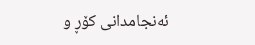ئه‌نجامدانی كۆڕ و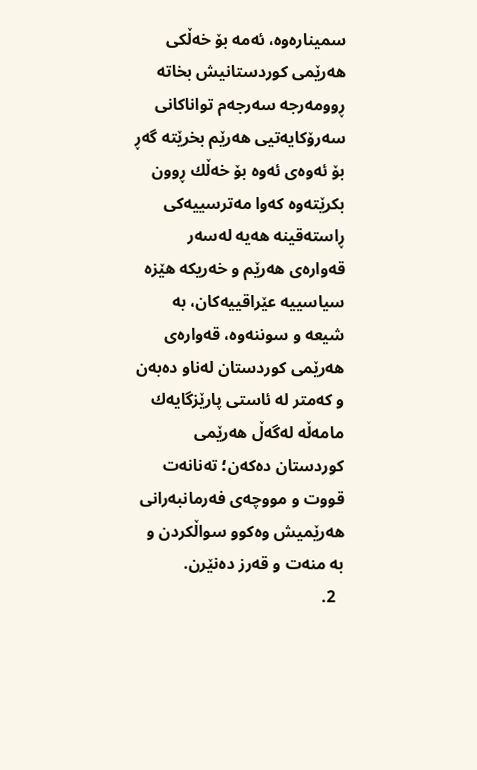سمیناره‌وه‌، ئه‌مه‌ بۆ خه‌ڵكی هه‌رێمی كوردستانیش بخاته‌ ڕوومه‌رجه‌ سه‌رجه‌م تواناكانی سه‌رۆكایه‌تیی هه‌رێم بخرێته‌ گه‌ڕ بۆ ئه‌وه‌ی ئه‌وه‌ بۆ خه‌ڵك ڕوون بكرێته‌وه‌ كه‌وا مه‌ترسییه‌كی ڕاسته‌قینه‌ هه‌یه‌ له‌سه‌ر قه‌واره‌ی هه‌رێم و خه‌ریكه‌ هێزه‌ سیاسییه‌ عێراقییه‌كان، به‌ شیعه‌ و سوننه‌وه‌، قه‌واره‌ی هه‌رێمی كوردستان له‌ناو ده‌به‌ن و كه‌متر له ئاستی پارێزگایه‌ك مامه‌ڵه‌ له‌گه‌ڵ هه‌رێمی كوردستان ده‌كه‌ن؛ ته‌نانه‌ت قووت و مووچه‌ی فه‌رمانبه‌رانی هه‌رێمیش وه‌كوو سواڵكردن و به‌ منه‌ت و قه‌رز ده‌نێرن.
  2.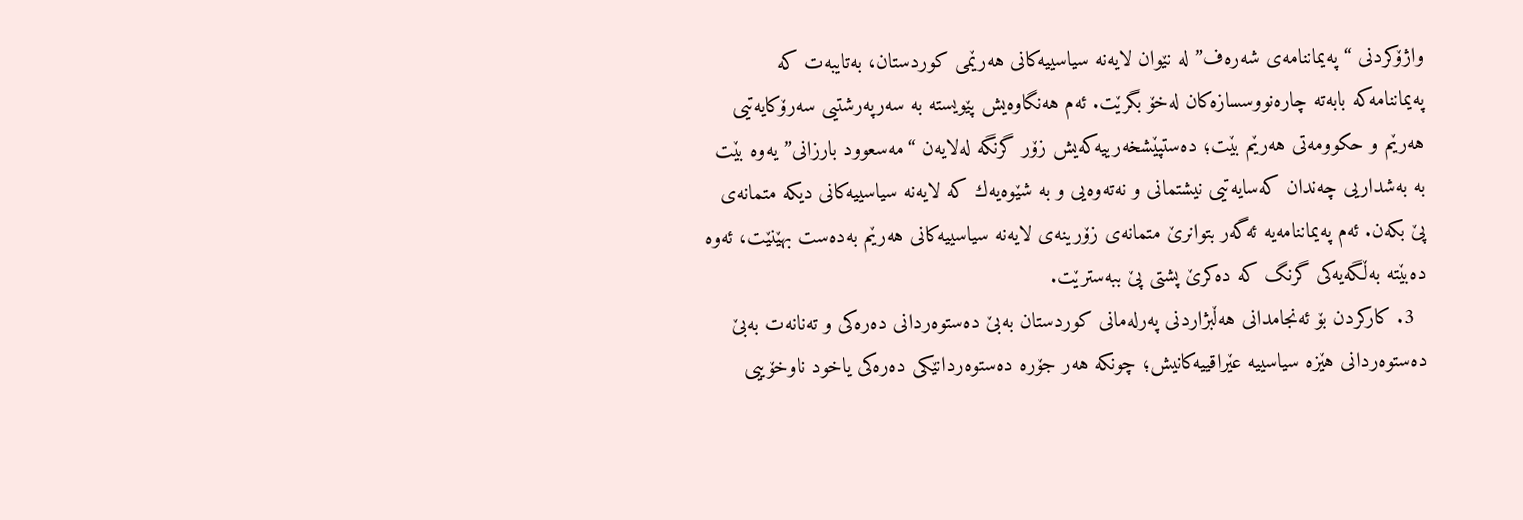واژۆكردنی “په‌یماننامه‌ی شه‌ره‌ف” له ‌نێوان لایه‌نه‌ سیاسییه‌كانی هه‌رێمی كوردستان، به‌تایبه‌ت كە په‌یماننامه‌كه ‌بابه‌ته‌ چاره‌نووسسازه‌كان ‌له‌خۆ بگرێت. ئه‌م هه‌نگاوەیش پێویسته‌ به‌ سه‌رپه‌رشتیی سه‌رۆكایه‌تیی هه‌رێم و حكوومه‌تی هه‌رێم بێت؛ ده‌ستپێشخه‌رییەكه‌یش زۆر گرنگه‌ له‌لایه‌ن “مه‌سعوود بارزانی”یه‌وه‌ بێت به‌ به‌شداریی چه‌ندان كه‌سایه‌تیی نیشتمانی و نه‌ته‌وه‌یی و به‌ شێوه‌یه‌ك كه‌ لایه‌نه‌ سیاسییه‌كانی دیكه‌ متمانه‌ی پێ بكه‌ن. ئه‌م په‌یماننامه‌یه‌ ئه‌گه‌ر بتوانرێ متمانه‌ی زۆرینه‌ی لایه‌نه‌ سیاسییه‌كانی هه‌رێم به‌ده‌ست بهێنێت، ئه‌وه‌ ده‌بێته‌ به‌ڵگه‌یه‌كی گرنگ كه‌ ده‌كرێ پشتی پێ ببه‌سترێت.
  3. كاركردن بۆ ئه‌نجامدانی هه‌ڵبژاردنی په‌رله‌مانی كوردستان به‌بێ ده‌ستوه‌ردانی ده‌ره‌كی و ته‌نانه‌ت به‌بێ ده‌ستوه‌ردانی هێزه‌ سیاسییه‌ عێراقییه‌كانیش؛ چونكه‌ هه‌ر جۆره‌ ده‌ستوه‌ردانێكی ده‌ره‌كی یاخود ناوخۆییی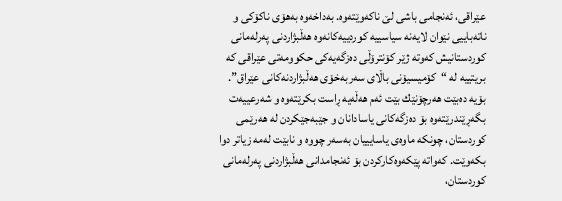عێراقی، ئه‌نجامی باشی لێ ناكه‌وێته‌وه‌. به‌داخه‌وه‌ به‌هۆی ناكۆكی و ناته‌باییی نێوان لایه‌نه‌ سیاسییه‌ كوردییه‌كانەوە هه‌ڵبژاردنی په‌رله‌مانی كوردستانیش كه‌وته‌ ژێر كۆنترۆڵی ده‌زگەیه‌كی حكوومه‌تی عێراقی كه‌ بریتییه‌ له‌ “كۆمیسیۆنی باڵای سه‌ربه‌خۆی هه‌ڵبژاردنه‌كانی عێراق”. بۆیه‌ ده‌بێت هه‌رچۆنێك بێت ئه‌م هه‌ڵه‌یه‌ ڕاست بكرێته‌وه‌ و شه‌رعییه‌ت بگه‌ڕێندرێتەوە‌ بۆ ده‌زگەكانی یاسادانان و جێبه‌جێكردن له‌ هه‌رێمی كوردستان، چونكه‌ ماوه‌ی یاسایییان به‌سه‌ر چووه‌ و نابێت له‌مه‌ زیاتر دوا بكه‌وێت. كه‌واتە پێكه‌وه‌كاركردن بۆ ئه‌نجامدانی هه‌ڵبژاردنی په‌رله‌مانی كوردستان،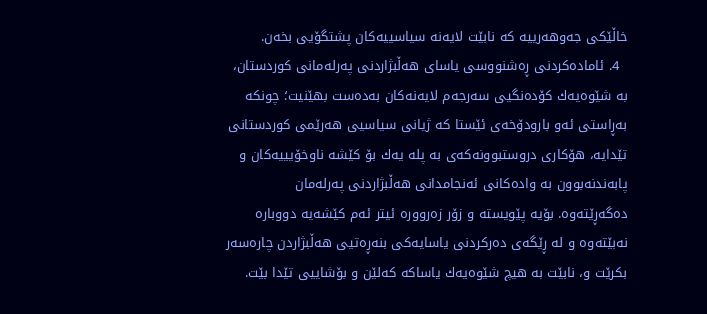خاڵێكی جه‌وهه‌رییه‌ كه‌ نابێت لایه‌نه‌ سیاسییه‌كان پشتگۆیی بخه‌ن.
  4. ئاماده‌كردنی ڕه‌شنووسی یاسای هه‌ڵبژاردنی په‌رله‌مانی كوردستان، به‌ شێوه‌یه‌ك كۆده‌نگیی سه‌رجه‌م لایه‌نه‌كان به‌ده‌ست بهێنیت؛ چونكه‌ به‌ڕاستی ئه‌و بارودۆخه‌ی ئێستا كه‌ ژیانی سیاسیی هه‌رێمی كوردستانی تێدایه‌، هۆكاری دروستبوونه‌كه‌ی به‌ پله‌ یه‌ك بۆ كێشه‌ ناوخۆیییه‌كان و پابه‌ندنه‌بوون به‌ واده‌كانی ئه‌نجامدانی هه‌ڵبژاردنی په‌رله‌مان ده‌گه‌ڕێته‌وه‌. بۆیه‌ پێویسته‌ و زۆر زه‌رووره‌ ئیتر ئه‌م كێشه‌یه‌ دووبارە نەبێته‌وه‌ و له‌ ڕێگه‌ی ده‌ركردنی یاسایه‌كی بنه‌ڕه‌تیی هه‌ڵبژاردن چاره‌سه‌ر بكرێت و، نابێت به‌ هیچ شێوه‌یه‌ك یاساكه‌ كه‌لێن و بۆشاییی تێدا بێت.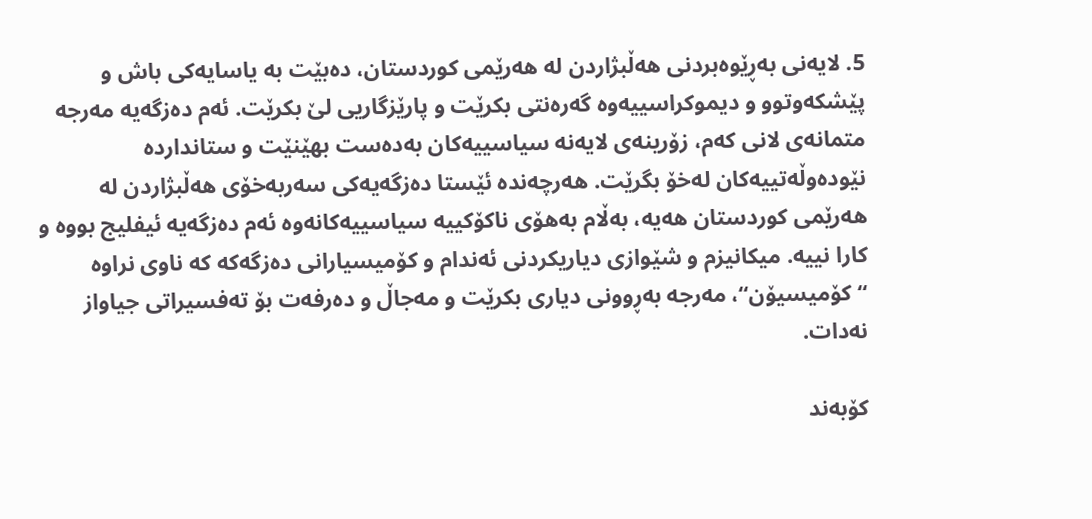5. لایه‌نی به‌ڕێوه‌بردنی هه‌ڵبژاردن له‌ هه‌رێمی كوردستان، ده‌بێت به‌ یاسایه‌كی باش و پێشكه‌وتوو و دیموكراسییه‌وه‌ گه‌ره‌نتی بكرێت و پارێزگاریی لێ بكرێت. ئه‌م ده‌زگەیه‌ مه‌رجه‌ متمانه‌ی لانی كه‌م، زۆرینه‌ی لایه‌نه‌ سیاسییه‌كان به‌ده‌ست بهێنێت و ستاندارده‌ نێوده‌وڵه‌تییه‌كان له‌خۆ بگرێت. هه‌رچه‌نده‌ ئێستا ده‌زگەیه‌كی سه‌ربه‌خۆی هه‌ڵبژاردن له‌ هه‌رێمی كوردستان هه‌یه‌، به‌ڵام به‌هۆی ناكۆكییه‌ سیاسییه‌كانه‌وه‌ ئه‌م ده‌زگەیه‌ ئیفلیج بووه‌ و كارا نییه‌. میكانیزم و شێوازی دیاریكردنی ئه‌ندام و كۆمیسیارانی ده‌زگەكه‌ كه‌ ناوی نراوه‌ “كۆمیسیۆن“، مه‌رجه‌ به‌ڕوونی دیاری بكرێت و مه‌جاڵ و ده‌رفه‌ت بۆ ته‌فسیراتی جیاواز نه‌دات.

كۆبه‌ند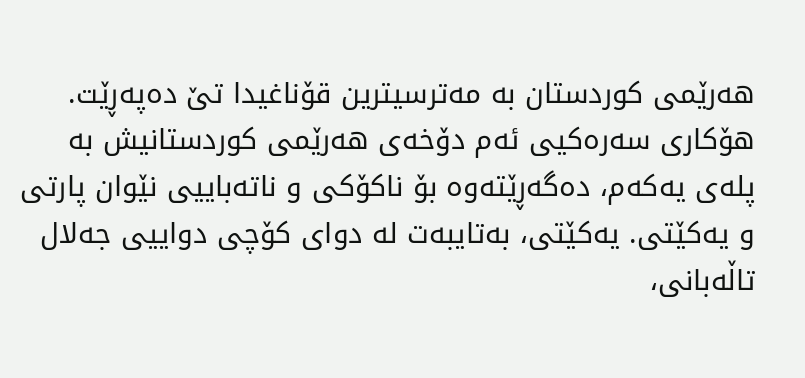هه‌رێمی كوردستان به‌ مه‌ترسیترین قۆناغیدا تێ ده‌په‌ڕێت. هۆكاری سه‌ره‌كیی ئه‌م دۆخه‌ی هه‌رێمی كوردستانیش به‌ پله‌ی یه‌كه‌م، ده‌گه‌ڕێته‌وه‌ بۆ ناكۆكی و ناته‌باییی نێوان پارتی و یه‌كێتی. یه‌كێتی، به‌تایبه‌ت له‌ دوای كۆچی دواییی جه‌لال تاڵەبانی،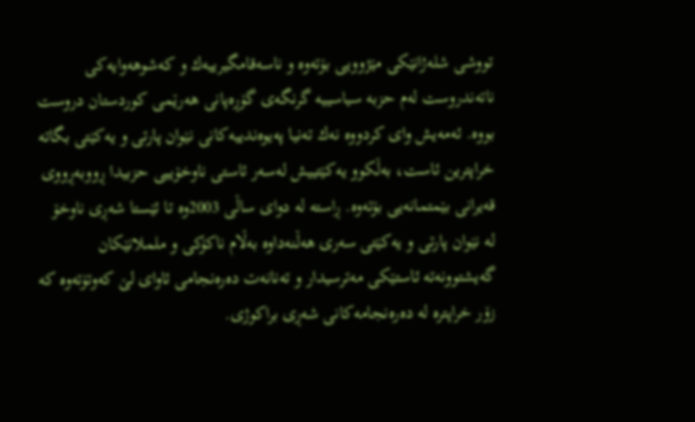تووشی شله‌ژانێكی مێژوویی بۆته‌وه‌ و ناسه‌قامگیرییه‌ك و كه‌شوهه‌وایه‌كی ناته‌ندروست له‌م حزبه‌ سیاسییه‌ گرنگه‌ی گۆڕه‌پانی هه‌رێمی كوردستان دروست بووه‌. ئه‌مه‌یش وای كردووه‌ نه‌ك ته‌نیا په‌یوه‌ندییه‌كانی نێوان پارتی و یه‌كێتی بگاته‌ خراپترین ئاست، به‌ڵكوو یه‌كێتییش له‌سه‌ر ئاستی ناوخۆییی حزبیدا ڕووبه‌ڕووی قه‌یرانی بێمتمانه‌یی بۆته‌وه‌. ڕاسته‌ له‌ دوای ساڵی 2003وه‌ تا ئێستا شه‌ڕی ناوخۆ له ‌نێوان پارتی و یه‌كێتی سه‌ری هه‌ڵنه‌داوه‌ به‌ڵام ناكۆكی و ململانێكان گه‌یشتوونه‌ته‌ ئاستێكی مه‌ترسیدار و ته‌نانه‌ت ده‌ره‌نجامی ئاوای لێ كه‌وتۆتەوە‌ كه‌ زۆر خراپتره‌ له‌ ده‌ره‌نجامه‌كانی شه‌ڕی براكوژی.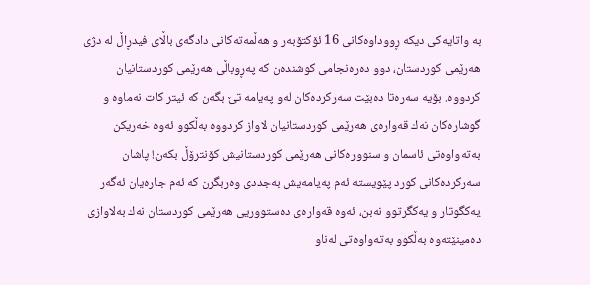به‌ واتایه‌كی دیكه‌ ڕووداوه‌كانی 16 ئۆكتۆبه‌ر و هه‌ڵمه‌ته‌كانی دادگەی باڵای فیدڕاڵ له‌ دژی هه‌رێمی كوردستان، دوو ده‌ره‌نجامی كوشنده‌ن كه‌ په‌ڕوباڵی هه‌رێمی كوردستانیان كردووه‌. بۆیه سه‌ره‌تا ده‌بێت سه‌ركرده‌كان له‌و په‌یامه‌ تێ بگه‌ن كه‌ ئیتر كات نه‌ماوه‌ و گوشاره‌كان نه‌ك قه‌واره‌ی هه‌رێمی كوردستانیان لاواز كردووه‌ به‌ڵكوو ئه‌وه‌ خه‌ریكن به‌ته‌واوه‌تی ئاسمان و سنووره‌كانی هه‌رێمی كوردستانیش كۆنترۆڵ بكه‌ن! پاشان سه‌ركرده‌كانی كورد پێویسته‌ ئه‌م په‌یامەیش به‌جددی وه‌ربگرن كه‌ ئه‌م جاره‌یان ئه‌گه‌ر یه‌كگوتار و یه‌كگرتوو نه‌بن، ئه‌وه‌ قه‌واره‌ی ده‌ستووریی هه‌رێمی كوردستان نه‌ك به‌لاوازی ده‌مینێته‌وه‌ به‌ڵكوو به‌ته‌واوه‌تی له‌ناو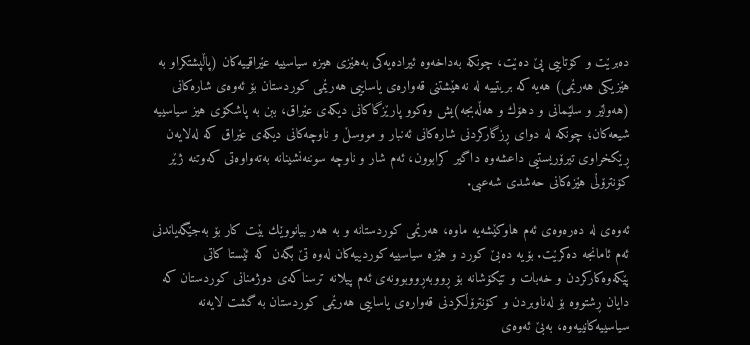ده‌برێت و كۆتاییی پێ ده‌ێت، چونكه‌ به‌داخه‌وه‌ ئیراده‌یه‌كی به‌هێزی هیزه‌ سیاسییه‌ عێراقییه‌كان (پاڵپشتكراو به‌ هێزیكی هه‌رێمی) هه‌یه‌ كه‌ بریتییه‌ له‌ نه‌هێشتنی قه‌واره‌ی یاساییی هه‌رێمی كوردستان بۆ ئه‌وه‌ی شاره‌كانی (هه‌ولێر و سلێمانی و دهۆك و هه‌ڵه‌بجه)یش وه‌كوو پارێزگاكانی دیكه‌ی عێراق، ببن به‌ پاشكۆی هیز سیاسییه‌ شیعه‌كان؛ چونكه‌ له‌ دوای ڕزگاركردنی شاره‌كانی ئه‌نبار و مووسڵ و ناوچه‌كانی دیكه‌ی عێراق كه‌ له‌لایه‌ن ڕێكخراوی تیرۆریستیی داعشەوە داگیر كرابوون، ئه‌م شار و ناوچه‌ سوننه‌نشینانه‌ به‌ته‌واوه‌تی كه‌وتنه‌‌ ژێر كۆنترۆڵی هێزه‌كانی حه‌شدی شه‌عبی.

ئه‌وه‌ی له‌ ده‌ره‌وه‌ی ئه‌م هاوكێشه‌یه‌ ماوه‌، هه‌رێمی كوردستانه‌ و به‌ هه‌ر بیانووێك بێت كار بۆ به‌جێگه‌یاندنی ئه‌م ئامانجه‌ ده‌كرێت. بۆیه‌ ده‌بێ كورد و هێزه‌ سیاسییه‌ كوردییه‌كان له‌وه‌ تێ بگه‌ن كه‌ ئێستا كاتی پێكەوەكاركردن و خه‌بات و تێكۆشانه‌ بۆ ڕووبه‌ڕووبوونه‌ی ئه‌م پیلانه‌ ترسناكه‌ی دوژمنانی كوردستان كه‌ دایان ڕشتووه‌ بۆ له‌ناوبردن و كۆنترۆڵكردنی قه‌واره‌ی یاساییی هه‌رێمی كوردستان به‌ گشت لایه‌نه‌ سیاسییه‌كانییه‌وه،‌ به‌بێ ئه‌وه‌ی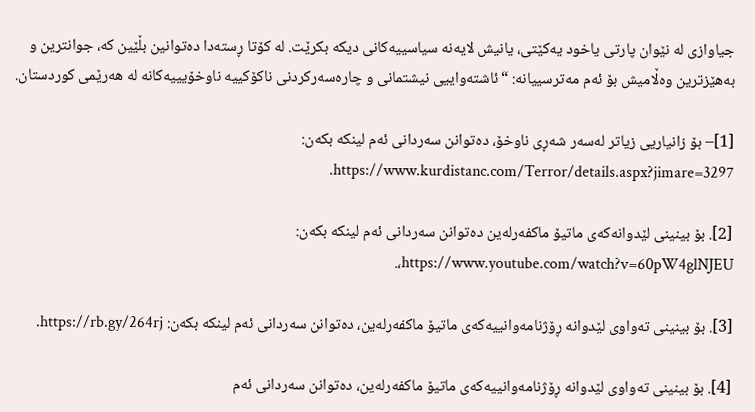جیاوازی له ‌نێوان پارتی یاخود یه‌كێتی، یانیش لایه‌نه‌ سیاسییه‌كانی دیكه‌ بكرێت. له‌ كۆتا ڕسته‌دا ده‌توانین بڵێین كه،‌ جوانترین و به‌هێزترین وه‌ڵامیش بۆ ئه‌م مه‌ترسییانه: “ئاشتەواییی نیشتمانی و چارەسەرکردنی ناکۆکییە ناوخۆیییەکانه‌ لە هەرێمی کوردستان.

[1]– بۆ زانیاریی زیاتر له‌سه‌ر شه‌ڕی ناوخۆ، ده‌توانن سه‌ردانی ئه‌م لینكه‌ بكه‌ن: https://www.kurdistanc.com/Terror/details.aspx?jimare=3297.

[2]. بۆ بینینی لێدوانه‌كه‌ی ماتیۆ ماكفه‌رله‌ین ده‌توانن سه‌ردانی ئه‌م لینكه‌ بكه‌ن: https://www.youtube.com/watch?v=60pW4glNJEU،.

[3]. بۆ بینینی ته‌واوی لێدوانه‌ ڕۆژنامه‌وانییه‌كه‌ی ماتیۆ ماكفه‌رله‌ین، ده‌توانن سه‌ردانی ئه‌م لینكه‌ بكه‌ن: https://rb.gy/264rj.

[4]. بۆ بینینی ته‌واوی لێدوانه‌ ڕۆژنامه‌وانییه‌كه‌ی ماتیۆ ماكفه‌رله‌ین، ده‌توانن سه‌ردانی ئه‌م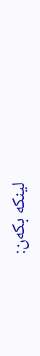لینكه‌ بكه‌ن: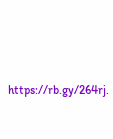https://rb.gy/264rj.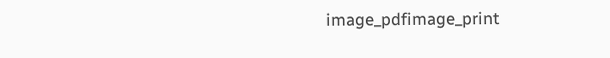image_pdfimage_print